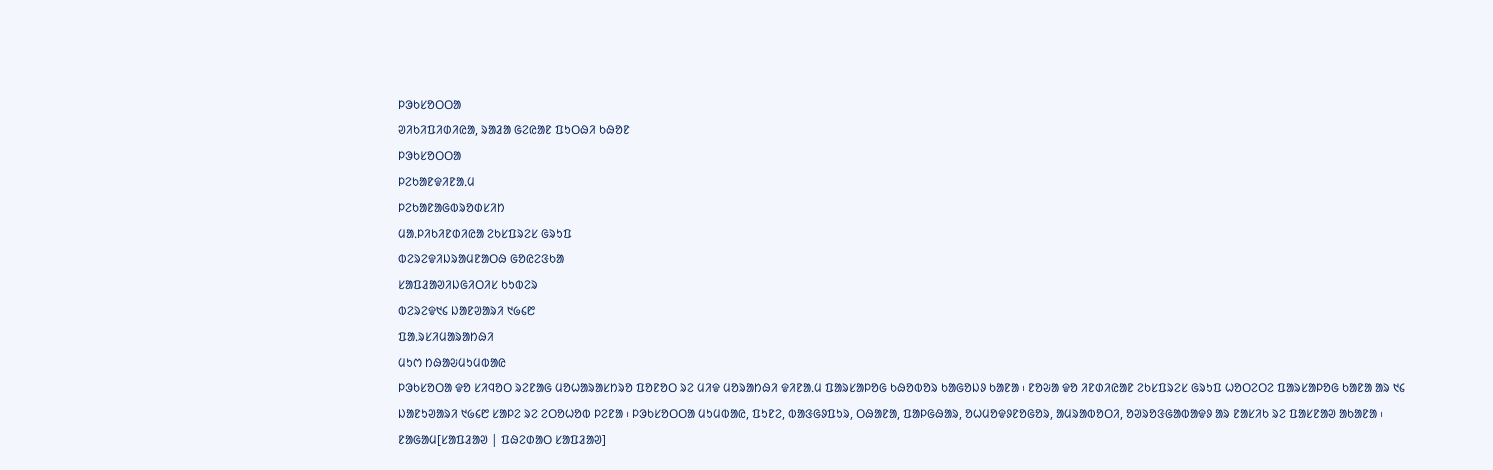ᱞᱳᱠᱥᱚᱛᱛᱟ
ᱣᱤᱠᱤᱯᱤᱰᱤᱭᱟ, ᱨᱟᱲᱟ ᱜᱮᱭᱟᱱ ᱯᱩᱛᱷᱤ ᱠᱷᱚᱱ
ᱞᱳᱠᱥᱚᱛᱛᱟ
ᱞᱮᱠᱟᱱᱫᱤᱱᱟᱹᱢ
ᱞᱮᱠᱟᱱᱟᱜᱵᱨᱚᱰᱥᱤᱴ
ᱢᱟᱹᱞᱤᱠᱤᱱᱰᱤᱭᱟ ᱮᱠᱥᱯᱨᱮᱥ ᱜᱨᱩᱯ
ᱵᱮᱨᱮᱫᱤᱡᱨᱟᱢᱱᱟᱛᱷ ᱜᱚᱭᱮᱝᱠᱟ
ᱥᱟᱯᱲᱟᱣᱤᱡᱜᱤᱛᱤᱥ ᱠᱩᱵᱮᱨ
ᱵᱮᱨᱮᱫ᱑᱔ ᱡᱟᱱᱣᱟᱨᱤ ᱑᱙᱔᱘
ᱯᱟᱹᱨᱥᱤᱢᱟᱨᱟᱴᱷᱤ
ᱢᱩᱬ ᱴᱷᱟᱶᱢᱩᱢᱵᱟᱭ
ᱞᱳᱠᱥᱚᱛᱟ ᱫᱚ ᱥᱤᱧᱚᱛ ᱨᱮᱱᱟᱜ ᱢᱚᱦᱟᱨᱟᱥᱴᱨᱚ ᱯᱚᱱᱚᱛ ᱨᱮ ᱢᱤᱫ ᱢᱚᱨᱟᱴᱷᱤ ᱫᱤᱱᱟᱹᱢ ᱯᱟᱨᱥᱟᱞᱚᱜ ᱠᱷᱚᱵᱚᱨ ᱠᱟᱜᱚᱡᱽ ᱠᱟᱱᱟ ᱾ ᱱᱚᱶᱟ ᱫᱚ ᱤᱱᱰᱤᱭᱟᱱ ᱮᱠᱥᱯᱨᱮᱥ ᱜᱨᱩᱯ ᱦᱚᱛᱮᱛᱮ ᱯᱟᱨᱥᱟᱞᱚᱜ ᱠᱟᱱᱟ ᱟᱨ ᱑᱔ ᱡᱟᱱᱩᱣᱟᱨᱤ ᱑᱙᱔᱘ ᱥᱟᱞᱮ ᱨᱮ ᱮᱛᱚᱦᱚᱵ ᱞᱮᱱᱟ ᱾ ᱞᱳᱠᱥᱚᱛᱛᱟ ᱢᱩᱢᱵᱟᱭ, ᱯᱩᱱᱮ, ᱵᱟᱝᱜᱽᱯᱩᱨ, ᱛᱷᱟᱱᱟ, ᱯᱟᱞᱜᱷᱟᱨ, ᱚᱦᱢᱚᱫᱽᱱᱚᱜᱚᱨ, ᱟᱢᱨᱟᱵᱚᱛᱤ, ᱚᱣᱨᱚᱝᱜᱟᱵᱟᱫᱽ ᱟᱨ ᱱᱟᱥᱤᱠ ᱨᱮ ᱯᱟᱥᱱᱟᱣ ᱟᱠᱟᱱᱟ ᱾
ᱱᱟᱜᱟᱢ[ᱥᱟᱯᱲᱟᱣ | ᱯᱷᱮᱰᱟᱛ ᱥᱟᱯᱲᱟᱣ]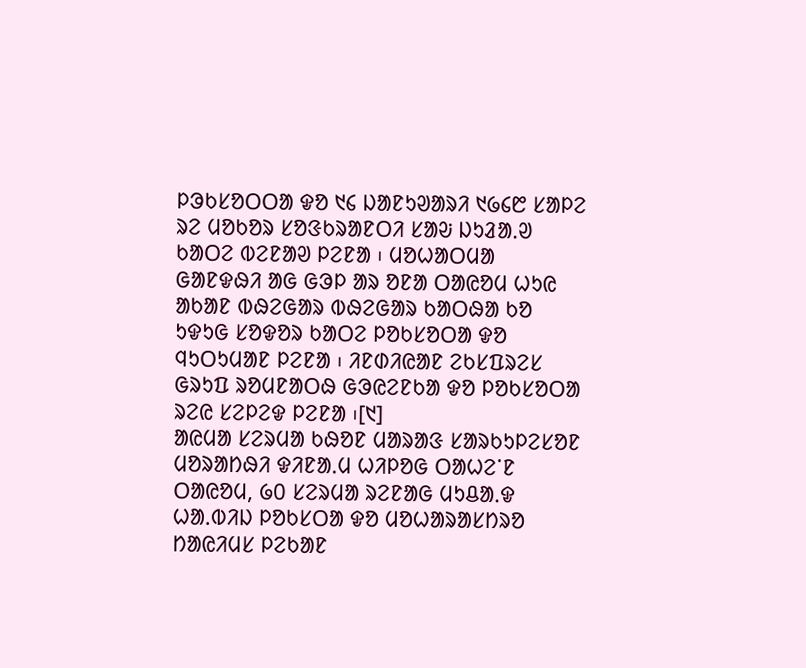ᱞᱳᱠᱥᱚᱛᱛᱟ ᱫᱚ ᱑᱔ ᱡᱟᱱᱩᱣᱟᱨᱤ ᱑᱙᱔᱘ ᱥᱟᱞᱮ ᱨᱮ ᱢᱚᱠᱚᱨ ᱥᱚᱝᱠᱨᱟᱱᱛᱤ ᱥᱟᱶ ᱡᱩᱲᱟᱹᱣ ᱠᱟᱛᱮ ᱵᱮᱱᱟᱣ ᱞᱮᱱᱟ ᱾ ᱢᱚᱦᱟᱛᱢᱟ ᱜᱟᱱᱫᱷᱤ ᱟᱜ ᱜᱳᱞ ᱟᱨ ᱚᱱᱟ ᱛᱟᱭᱚᱢ ᱦᱩᱭ ᱟᱠᱟᱱ ᱵᱷᱮᱜᱟᱨ ᱵᱷᱮᱜᱟᱨ ᱠᱟᱛᱷᱟ ᱠᱚ ᱩᱫᱩᱜ ᱥᱚᱫᱚᱨ ᱠᱟᱛᱮ ᱞᱚᱠᱥᱚᱛᱟ ᱫᱚ ᱧᱩᱛᱩᱢᱟᱱ ᱞᱮᱱᱟ ᱾ ᱤᱱᱰᱤᱭᱟᱱ ᱮᱠᱥᱯᱨᱮᱥ ᱜᱨᱩᱯ ᱨᱚᱢᱱᱟᱛᱷ ᱜᱳᱭᱮᱱᱠᱟ ᱫᱚ ᱞᱚᱠᱥᱚᱛᱟ ᱨᱮᱭ ᱥᱮᱞᱮᱫ ᱞᱮᱱᱟ ᱾[᱑]
ᱟᱭᱢᱟ ᱥᱮᱨᱢᱟ ᱠᱷᱚᱱ ᱢᱟᱨᱟᱝ ᱥᱟᱨᱠᱩᱞᱮᱥᱚᱱ ᱢᱚᱨᱟᱴᱷᱤ ᱫᱤᱱᱟᱹᱢ ᱦᱤᱞᱚᱜ ᱛᱟᱦᱮᱸᱱ ᱛᱟᱭᱚᱢ, ᱙᱐ ᱥᱮᱨᱢᱟ ᱨᱮᱱᱟᱜ ᱢᱩᱪᱟᱹᱫ ᱦᱟᱹᱵᱤᱡ ᱞᱚᱠᱥᱛᱟ ᱫᱚ ᱢᱚᱦᱟᱨᱟᱥᱴᱨᱚ ᱴᱟᱭᱤᱢᱥ ᱞᱮᱠᱟᱱ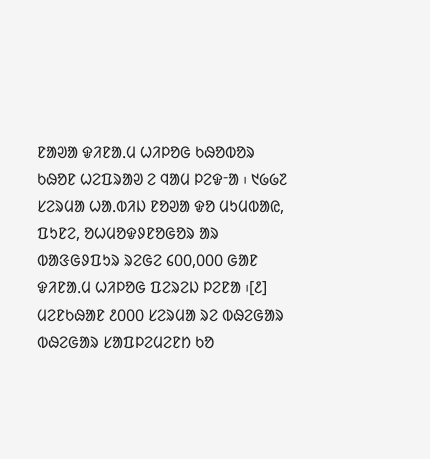ᱱᱟᱣᱟ ᱫᱤᱱᱟᱹᱢ ᱦᱤᱞᱚᱜ ᱠᱷᱚᱵᱚᱨ ᱠᱷᱚᱱ ᱦᱮᱯᱨᱟᱣ ᱮ ᱧᱟᱢ ᱞᱮᱫᱼᱟ ᱾ ᱑᱙᱙᱗ ᱥᱮᱨᱢᱟ ᱦᱟᱹᱵᱤᱡ ᱱᱚᱣᱟ ᱫᱚ ᱢᱩᱢᱵᱟᱭ, ᱯᱩᱱᱮ, ᱚᱦᱢᱚᱫᱽᱱᱚᱜᱚᱨ ᱟᱨ ᱵᱟᱝᱜᱽᱯᱩᱨ ᱨᱮᱜᱮ ᱔᱐᱐,᱐᱐᱐ ᱜᱟᱱ ᱫᱤᱱᱟᱹᱢ ᱦᱤᱞᱚᱜ ᱯᱮᱨᱮᱡ ᱞᱮᱱᱟ ᱾[᱒]
ᱢᱮᱱᱠᱷᱟᱱ ᱒᱐᱐᱐ ᱥᱮᱨᱢᱟ ᱨᱮ ᱵᱷᱮᱜᱟᱨ ᱵᱷᱮᱜᱟᱨ ᱥᱟᱯᱞᱮᱢᱮᱱᱴ ᱠᱚ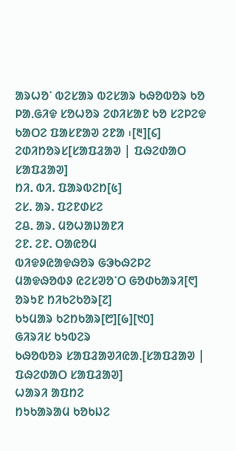ᱟᱨᱦᱚᱸ ᱵᱮᱥᱟᱨ ᱵᱮᱥᱟᱨ ᱠᱷᱚᱵᱚᱨ ᱠᱚ ᱞᱟᱹᱜᱤᱫ ᱥᱚᱦᱚᱨ ᱮᱰᱤᱥᱟᱱ ᱠᱚ ᱥᱮᱞᱮᱫ ᱠᱟᱛᱮ ᱯᱟᱥᱱᱟᱣ ᱮᱱᱟ ᱾[᱓][᱔]
ᱮᱰᱤᱴᱚᱨᱥ[ᱥᱟᱯᱲᱟᱣ | ᱯᱷᱮᱰᱟᱛ ᱥᱟᱯᱲᱟᱣ]
ᱴᱤ. ᱵᱤ. ᱯᱟᱨᱵᱮᱴ[᱕]
ᱮᱥ. ᱟᱨ. ᱯᱮᱱᱰᱥᱮ
ᱮᱪ. ᱟᱨ. ᱢᱚᱦᱟᱡᱟᱱᱤ
ᱮᱱ. ᱮᱱ. ᱛᱟᱭᱚᱢ
ᱵᱤᱫᱽᱭᱟᱫᱷᱚᱨ ᱜᱳᱠᱷᱮᱞᱮ
ᱢᱟᱫᱷᱚᱵᱽ ᱭᱮᱥᱣᱚᱸᱛ ᱜᱚᱰᱠᱟᱨᱤ[᱖]
ᱚᱨᱩᱱ ᱴᱤᱠᱮᱠᱚᱨ[᱗]
ᱠᱩᱢᱟᱨ ᱠᱮᱴᱠᱟᱨ[᱘][᱙][᱑᱐]
ᱜᱤᱨᱤᱥ ᱠᱩᱵᱮᱨ
ᱠᱷᱚᱵᱚᱨ ᱥᱟᱯᱲᱟᱣᱤᱭᱟᱹ[ᱥᱟᱯᱲᱟᱣ | ᱯᱷᱮᱰᱟᱛ ᱥᱟᱯᱲᱟᱣ]
ᱦᱟᱨᱤ ᱟᱯᱴᱮ
ᱴᱩᱠᱟᱨᱟᱢ ᱠᱚᱠᱡᱮ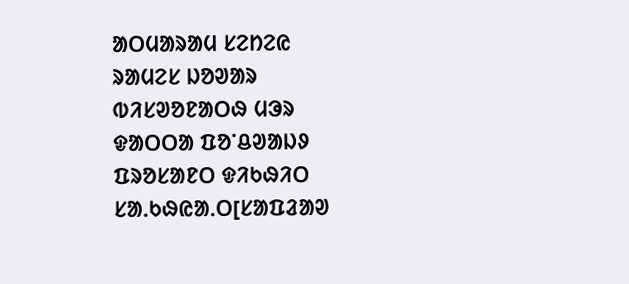ᱟᱛᱢᱟᱨᱟᱢ ᱥᱮᱴᱮᱭ
ᱨᱟᱢᱮᱥ ᱡᱚᱣᱟᱨ
ᱵᱤᱥᱣᱚᱱᱟᱛᱷ ᱢᱳᱨ
ᱫᱟᱛᱛᱟ ᱯᱚᱸᱪᱣᱟᱡᱽ
ᱯᱨᱚᱥᱟᱱᱛ ᱫᱤᱠᱷᱤᱛ
ᱥᱟᱹᱠᱷᱭᱟᱹᱛ[ᱥᱟᱯᱲᱟᱣ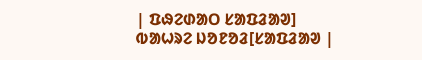| ᱯᱷᱮᱰᱟᱛ ᱥᱟᱯᱲᱟᱣ]
ᱵᱟᱦᱨᱮ ᱡᱚᱱᱚᱲ[ᱥᱟᱯᱲᱟᱣ |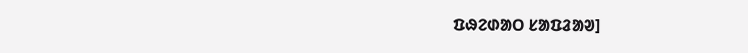ᱯᱷᱮᱰᱟᱛ ᱥᱟᱯᱲᱟᱣ]